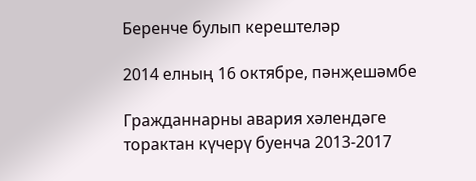Беренче булып керештеләр

2014 елның 16 октябре, пәнҗешәмбе

Гражданнарны авария хәлендәге торактан күчерү буенча 2013-2017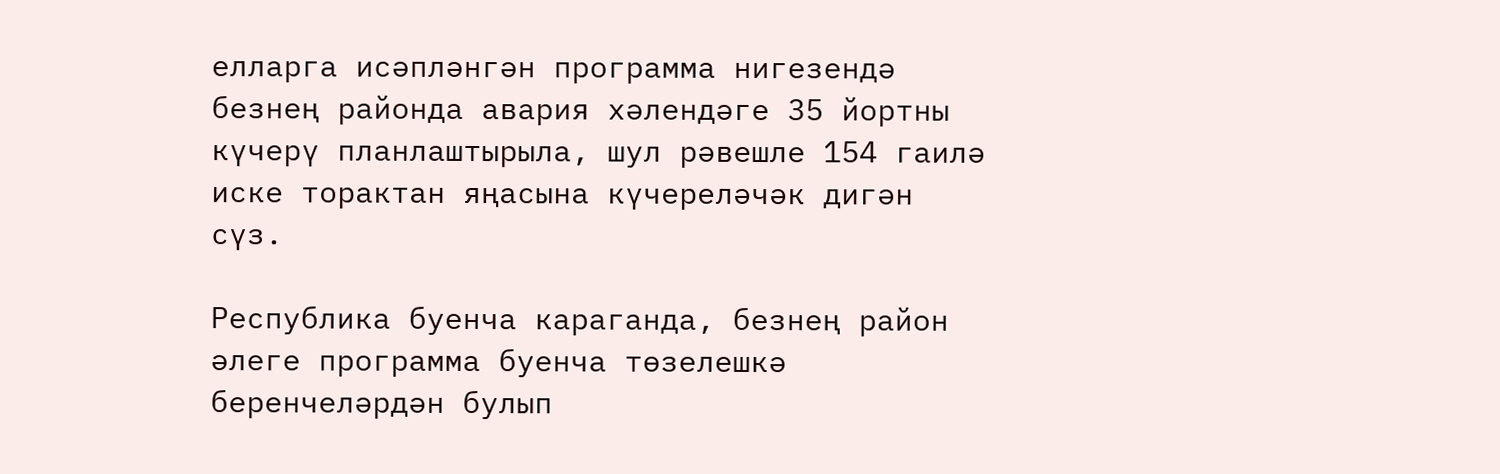елларга исәпләнгән программа нигезендә безнең районда авария хәлендәге 35 йортны күчерү планлаштырыла, шул рәвешле 154 гаилә иске торактан яңасына күчереләчәк дигән сүз.

Республика буенча караганда, безнең район әлеге программа буенча төзелешкә беренчеләрдән булып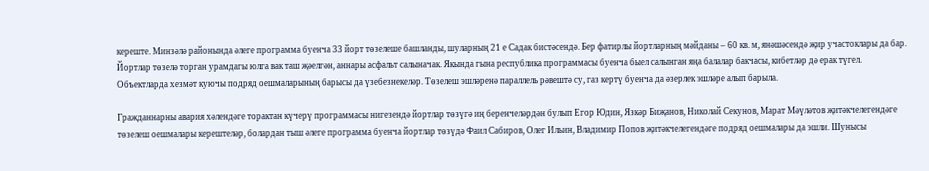кереште. Минзәлә районында әлеге программа буенча 33 йорт төзелеше башланды, шуларның 21 е Садак бистәсендә. Бер фатирлы йортларның мәйданы – 60 кв. м, янәшәсендә җир участоклары да бар. Йортлар төзелә торган урамдагы юлга вак таш җәелгән, аннары асфальт салыначак. Якында гына республика программасы буенча быел салынган яңа балалар бакчасы, кибетләр дә ерак түгел. Объектларда хезмәт куючы подряд оешмаларының барысы да үзебезнекеләр. Төзелеш эшләренә параллель рәвештә су, газ кертү буенча да әзерлек эшләре алып барыла.

Гражданнарны авария хәлендәге торактан күчерү программасы нигезендә йортлар төзүгә иң беренчеләрдән булып Егор Юдин, Язкәр Биҗанов, Николай Секунов, Марат Мәүләтов җитәкчелегендәге төзелеш оешмалары керештеләр, болардан тыш әлеге программа буенча йортлар төзүдә Фаил Сабиров, Олег Ильин, Владимир Попов җитәкчелегендәге подряд оешмалары да эшли. Шунысы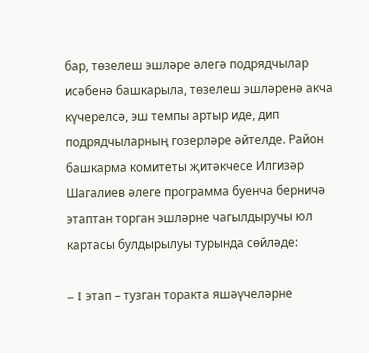бар, төзелеш эшләре әлегә подрядчылар исәбенә башкарыла, төзелеш эшләренә акча күчерелсә, эш темпы артыр иде, дип подрядчыларның гозерләре әйтелде. Район башкарма комитеты җитәкчесе Илгизәр Шагалиев әлеге программа буенча берничә этаптан торган эшләрне чагылдыручы юл картасы булдырылуы турында сөйләде:

– I этап – тузган торакта яшәүчеләрне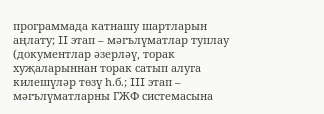программада катнашу шартларын аңлату; II этап – мәгълүматлар туплау (документлар әзерләү, торак хуҗаларыннан торак сатып алуга килешүләр төзү һ.б.; III этап – мәгълүматларны ГЖФ системасына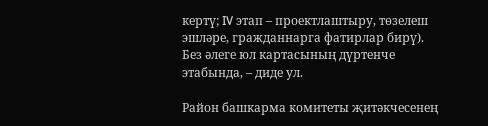кертү; IV этап – проектлаштыру, төзелеш эшләре, гражданнарга фатирлар бирү). Без әлеге юл картасының дүртенче этабында, – диде ул.

Район башкарма комитеты җитәкчесенең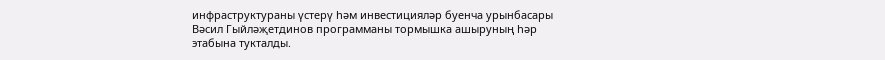инфраструктураны үстерү һәм инвестицияләр буенча урынбасары Вәсил Гыйләҗетдинов программаны тормышка ашыруның һәр этабына тукталды.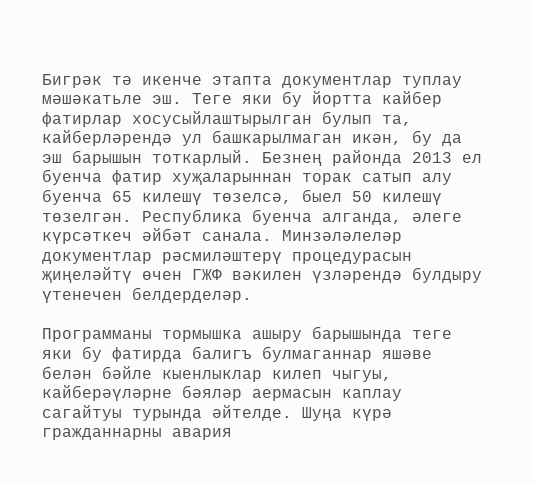Бигрәк тә икенче этапта документлар туплау мәшәкатьле эш. Теге яки бу йортта кайбер фатирлар хосусыйлаштырылган булып та, кайберләрендә ул башкарылмаган икән, бу да эш барышын тоткарлый. Безнең районда 2013 ел буенча фатир хуҗаларыннан торак сатып алу буенча 65 килешү төзелсә, быел 50 килешү төзелгән. Республика буенча алганда, әлеге күрсәткеч әйбәт санала. Минзәләлеләр документлар рәсмиләштерү процедурасын җиңеләйтү өчен ГЖФ вәкилен үзләрендә булдыру үтенечен белдерделәр.

Программаны тормышка ашыру барышында теге яки бу фатирда балигъ булмаганнар яшәве белән бәйле кыенлыклар килеп чыгуы, кайберәүләрне бәяләр аермасын каплау сагайтуы турында әйтелде. Шуңа күрә гражданнарны авария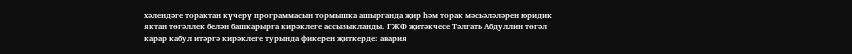хәлендәге торактан күчерү программасын тормышка ашырганда җир һәм торак мәсьәләләрен юридик яктан төгәллек белән башкарырга кирәклеге ассызыкланды. ГЖФ җитәкчесе Тәлгать Абдуллин төгәл карар кабул итәргә кирәклеге турында фикерен җиткерде: авария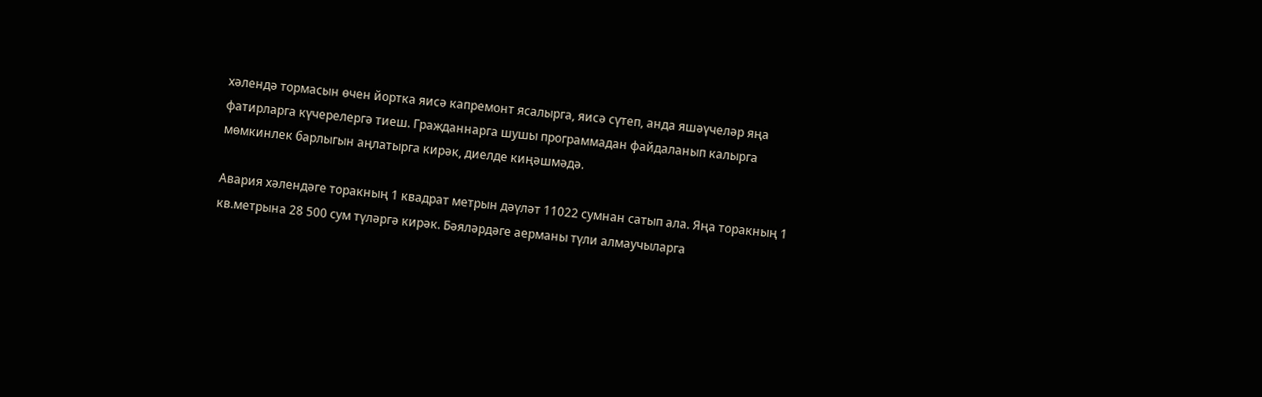хәлендә тормасын өчен йортка яисә капремонт ясалырга, яисә сүтеп, анда яшәүчеләр яңа фатирларга күчерелергә тиеш. Гражданнарга шушы программадан файдаланып калырга мөмкинлек барлыгын аңлатырга кирәк, диелде киңәшмәдә.

Авария хәлендәге торакның 1 квадрат метрын дәүләт 11022 сумнан сатып ала. Яңа торакның 1 кв.метрына 28 500 сум түләргә кирәк. Бәяләрдәге аерманы түли алмаучыларга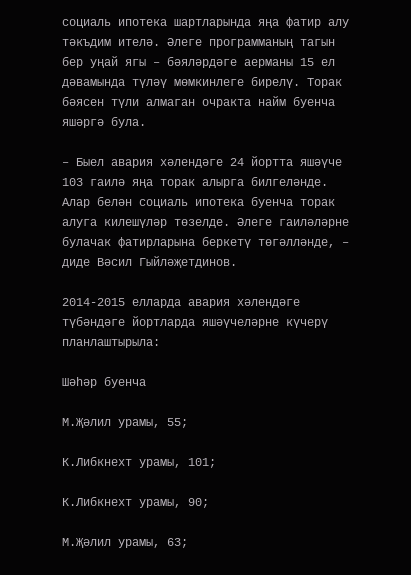социаль ипотека шартларында яңа фатир алу тәкъдим ителә. Әлеге программаның тагын бер уңай ягы – бәяләрдәге аерманы 15 ел дәвамында түләү мөмкинлеге бирелү. Торак бәясен түли алмаган очракта найм буенча яшәргә була.

– Быел авария хәлендәге 24 йортта яшәүче 103 гаилә яңа торак алырга билгеләнде. Алар белән социаль ипотека буенча торак алуга килешүләр төзелде. Әлеге гаиләләрне булачак фатирларына беркетү төгәлләнде, – диде Вәсил Гыйләҗетдинов.

2014-2015 елларда авария хәлендәге түбәндәге йортларда яшәүчеләрне күчерү планлаштырыла:

Шәһәр буенча

М.Җәлил урамы, 55;

К.Либкнехт урамы, 101;

К.Либкнехт урамы, 90;

М.Җәлил урамы, 63;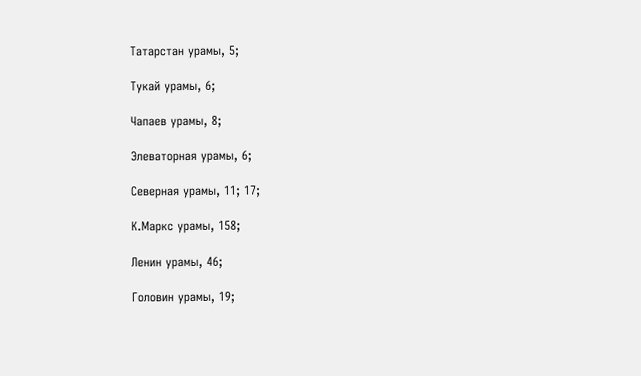Татарстан урамы, 5;

Тукай урамы, 6;

Чапаев урамы, 8;

Элеваторная урамы, 6;

Северная урамы, 11; 17;

К.Маркс урамы, 158;

Ленин урамы, 46;

Головин урамы, 19;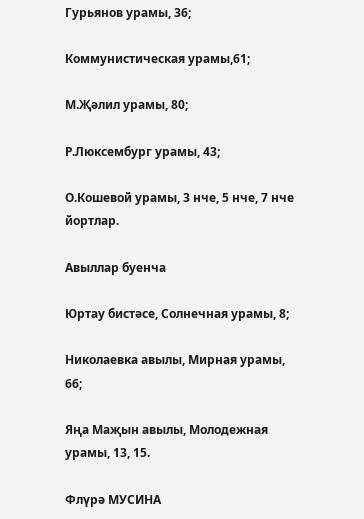Гурьянов урамы, 36;

Коммунистическая урамы,61;

М.Җәлил урамы, 80;

Р.Люксембург урамы, 43;

О.Кошевой урамы, 3 нче, 5 нче, 7 нче йортлар.

Авыллар буенча

Юртау бистәсе, Солнечная урамы, 8;

Николаевка авылы, Мирная урамы, 66;

Яңа Маҗын авылы, Молодежная урамы, 13, 15.

Флүрә МУСИНА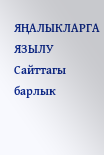ЯҢАЛЫКЛАРГА ЯЗЫЛУ
Сайттагы барлык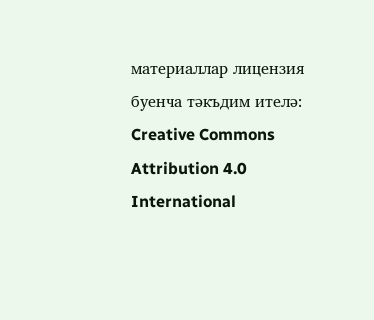материаллар лицензия буенча тәкъдим ителә:
Creative Commons Attribution 4.0 International